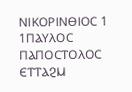ⲚⲒⲔⲞⲢⲒⲚⲐⲒⲞⲤ 1
1ⲠⲀⲨⲖⲞⲤ ⲠⲀⲠⲞⲤⲦⲞⲖⲞⲤ ⲈⲦⲦⲀϨⲘ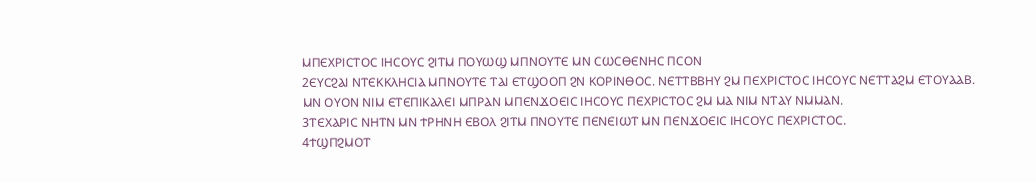ⲘⲠⲈⲬⲢⲒⲤⲦⲞⲤ ⲒⲎⲤⲞⲨⲤ ϨⲒⲦⲘ ⲠⲞⲨⲰϢ ⲘⲠⲚⲞⲨⲦⲈ ⲘⲚ ⲤⲰⲤⲐⲈⲚⲎⲤ ⲠⲤⲞⲚ
2ⲈⲨⲤϨⲀⲒ ⲚⲦⲈⲔⲔⲖⲎⲤⲒⲀ ⲘⲠⲚⲞⲨⲦⲈ ⲦⲀⲒ ⲈⲦϢⲞⲞⲠ ϨⲚ ⲔⲞⲢⲒⲚⲐⲞⲤ. ⲚⲈⲦⲦⲂⲂⲎⲨ ϨⲘ ⲠⲈⲬⲢⲒⲤⲦⲞⲤ ⲒⲎⲤⲞⲨⲤ ⲚⲈⲦⲦⲀϨⲘ ⲈⲦⲞⲨⲀⲀⲂ. ⲘⲚ ⲞⲨⲞⲚ ⲚⲒⲘ ⲈⲦⲈⲠⲒⲔⲀⲖⲈⲒ ⲘⲠⲢⲀⲚ ⲘⲠⲈⲚϪⲞⲈⲒⲤ ⲒⲎⲤⲞⲨⲤ ⲠⲈⲬⲢⲒⲤⲦⲞⲤ ϨⲘ ⲘⲀ ⲚⲒⲘ ⲚⲦⲀⲨ ⲚⲘⲘⲀⲚ.
3ⲦⲈⲬⲀⲢⲒⲤ ⲚⲎⲦⲚ ⲘⲚ ϮⲢⲎⲚⲎ ⲈⲂⲞⲖ ϨⲒⲦⲘ ⲠⲚⲞⲨⲦⲈ ⲠⲈⲚⲈⲒⲰⲦ ⲘⲚ ⲠⲈⲚϪⲞⲈⲒⲤ ⲒⲎⲤⲞⲨⲤ ⲠⲈⲬⲢⲒⲤⲦⲞⲤ.
4ϮϢⲠϨⲘⲞⲦ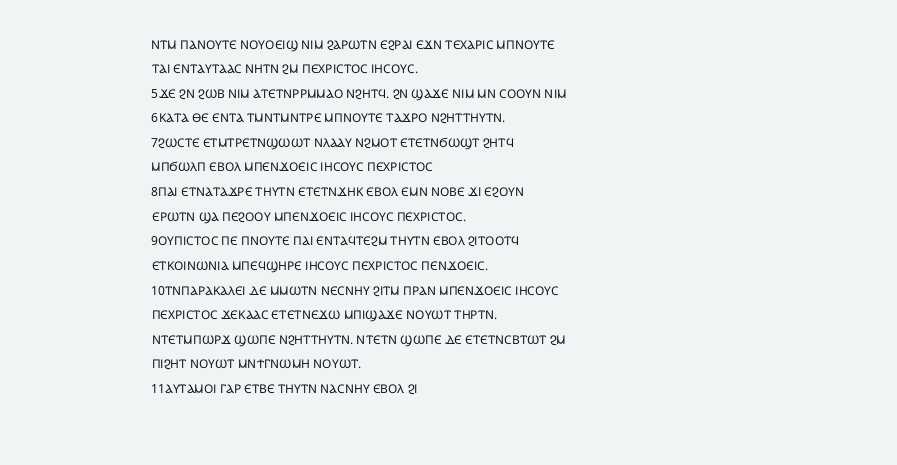ⲚⲦⲘ ⲠⲀⲚⲞⲨⲦⲈ ⲚⲞⲨⲞⲈⲒϢ ⲚⲒⲘ ϨⲀⲢⲰⲦⲚ ⲈϨⲢⲀⲒ ⲈϪⲚ ⲦⲈⲬⲀⲢⲒⲤ ⲘⲠⲚⲞⲨⲦⲈ ⲦⲀⲒ ⲈⲚⲦⲀⲨⲦⲀⲀⲤ ⲚⲎⲦⲚ ϨⲘ ⲠⲈⲬⲢⲒⲤⲦⲞⲤ ⲒⲎⲤⲞⲨⲤ.
5ϪⲈ ϨⲚ ϨⲰⲂ ⲚⲒⲘ ⲀⲦⲈⲦⲚⲢⲢⲘⲘⲀⲞ ⲚϨⲎⲦϤ. ϨⲚ ϢⲀϪⲈ ⲚⲒⲘ ⲘⲚ ⲤⲞⲞⲨⲚ ⲚⲒⲘ
6ⲔⲀⲦⲀ ⲐⲈ ⲈⲚⲦⲀ ⲦⲘⲚⲦⲘⲚⲦⲢⲈ ⲘⲠⲚⲞⲨⲦⲈ ⲦⲀϪⲢⲞ ⲚϨⲎⲦⲦⲎⲨⲦⲚ.
7ϨⲰⲤⲦⲈ ⲈⲦⲘⲦⲢⲈⲦⲚϢⲰⲰⲦ ⲚⲖⲀⲀⲨ ⲚϨⲘⲞⲦ ⲈⲦⲈⲦⲚϬⲰϢⲦ ϨⲎⲦϤ ⲘⲠϬⲰⲖⲠ ⲈⲂⲞⲖ ⲘⲠⲈⲚϪⲞⲈⲒⲤ ⲒⲎⲤⲞⲨⲤ ⲠⲈⲬⲢⲒⲤⲦⲞⲤ
8ⲠⲀⲒ ⲈⲦⲚⲀⲦⲀϪⲢⲈ ⲦⲎⲨⲦⲚ ⲈⲦⲈⲦⲚϪⲎⲔ ⲈⲂⲞⲖ ⲈⲘⲚ ⲚⲞⲂⲈ ϪⲒ ⲈϨⲞⲨⲚ ⲈⲢⲰⲦⲚ ϢⲀ ⲠⲈϨⲞⲞⲨ ⲘⲠⲈⲚϪⲞⲈⲒⲤ ⲒⲎⲤⲞⲨⲤ ⲠⲈⲬⲢⲒⲤⲦⲞⲤ.
9ⲞⲨⲠⲒⲤⲦⲞⲤ ⲠⲈ ⲠⲚⲞⲨⲦⲈ ⲠⲀⲒ ⲈⲚⲦⲀϤⲦⲈϨⲘ ⲦⲎⲨⲦⲚ ⲈⲂⲞⲖ ϨⲒⲦⲞⲞⲦϤ ⲈⲦⲔⲞⲒⲚⲰⲚⲒⲀ ⲘⲠⲈϤϢⲎⲢⲈ ⲒⲎⲤⲞⲨⲤ ⲠⲈⲬⲢⲒⲤⲦⲞⲤ ⲠⲈⲚϪⲞⲈⲒⲤ.
10ⲦⲚⲠⲀⲢⲀⲔⲀⲖⲈⲒ ⲆⲈ ⲘⲘⲰⲦⲚ ⲚⲈⲤⲚⲎⲨ ϨⲒⲦⲘ ⲠⲢⲀⲚ ⲘⲠⲈⲚϪⲞⲈⲒⲤ ⲒⲎⲤⲞⲨⲤ ⲠⲈⲬⲢⲒⲤⲦⲞⲤ ϪⲈⲔⲀⲀⲤ ⲈⲦⲈⲦⲚⲈϪⲰ ⲘⲠⲒϢⲀϪⲈ ⲚⲞⲨⲰⲦ ⲦⲎⲢⲦⲚ. ⲚⲦⲈⲦⲘⲠⲰⲢϪ ϢⲰⲠⲈ ⲚϨⲎⲦⲦⲎⲨⲦⲚ. ⲚⲦⲈⲦⲚ ϢⲰⲠⲈ ⲆⲈ ⲈⲦⲈⲦⲚⲤⲂⲦⲰⲦ ϨⲘ ⲠⲒϨⲎⲦ ⲚⲞⲨⲰⲦ ⲘⲚϮⲄⲚⲰⲘⲎ ⲚⲞⲨⲰⲦ.
11ⲀⲨⲦⲀⲘⲞⲒ ⲄⲀⲢ ⲈⲦⲂⲈ ⲦⲎⲨⲦⲚ ⲚⲀⲤⲚⲎⲨ ⲈⲂⲞⲖ ϨⲒ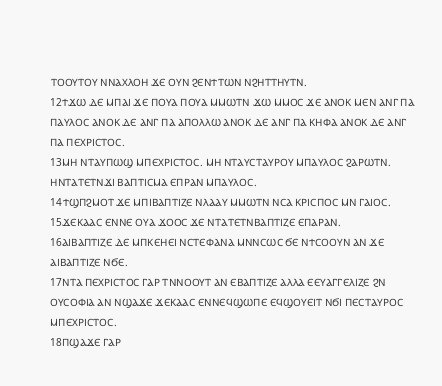ⲦⲞⲞⲨⲦⲞⲨ ⲚⲚⲀⲬⲖⲞⲎ ϪⲈ ⲞⲨⲚ ϨⲈⲚϮⲦⲰⲚ ⲚϨⲎⲦⲦⲎⲨⲦⲚ.
12ϮϪⲰ ⲆⲈ ⲘⲠⲀⲒ ϪⲈ ⲠⲞⲨⲀ ⲠⲞⲨⲀ ⲘⲘⲰⲦⲚ ϪⲰ ⲘⲘⲞⲤ ϪⲈ ⲀⲚⲞⲔ ⲘⲈⲚ ⲀⲚⲄ ⲠⲀ ⲠⲀⲨⲖⲞⲤ ⲀⲚⲞⲔ ⲆⲈ ⲀⲚⲄ ⲠⲀ ⲀⲠⲞⲖⲖⲰ ⲀⲚⲞⲔ ⲆⲈ ⲀⲚⲄ ⲠⲀ ⲔⲎⲪⲀ ⲀⲚⲞⲔ ⲆⲈ ⲀⲚⲄ ⲠⲀ ⲠⲈⲬⲢⲒⲤⲦⲞⲤ.
13ⲘⲎ ⲚⲦⲀⲨⲠⲰϢ ⲘⲠⲈⲬⲢⲒⲤⲦⲞⲤ. ⲘⲎ ⲚⲦⲀⲨⲤⲦⲀⲨⲢⲞⲨ ⲘⲠⲀⲨⲖⲞⲤ ϨⲀⲢⲰⲦⲚ. ⲎⲚⲦⲀⲦⲈⲦⲚϪⲒ ⲂⲀⲠⲦⲒⲤⲘⲀ ⲈⲠⲢⲀⲚ ⲘⲠⲀⲨⲖⲞⲤ.
14ϮϢⲠϨⲘⲞⲦ ϪⲈ ⲘⲠⲒⲂⲀⲠⲦⲒⲌⲈ ⲚⲖⲀⲀⲨ ⲘⲘⲰⲦⲚ ⲚⲤⲀ ⲔⲢⲒⲤⲠⲞⲤ ⲘⲚ ⲄⲀⲒⲞⲤ.
15ϪⲈⲔⲀⲀⲤ ⲈⲚⲚⲈ ⲞⲨⲀ ϪⲞⲞⲤ ϪⲈ ⲚⲦⲀⲦⲈⲦⲚⲂⲀⲠⲦⲒⲌⲈ ⲈⲠⲀⲢⲀⲚ.
16ⲀⲒⲂⲀⲠⲦⲒⲌⲈ ⲆⲈ ⲘⲠⲔⲈⲎⲈⲒ ⲚⲤⲦⲈⲪⲀⲚⲀ ⲘⲚⲚⲤⲰⲤ ϬⲈ ⲚϮⲤⲞⲞⲨⲚ ⲀⲚ ϪⲈ ⲀⲒⲂⲀⲠⲦⲒⲌⲈ ⲚϬⲈ.
17ⲚⲦⲀ ⲠⲈⲬⲢⲒⲤⲦⲞⲤ ⲄⲀⲢ ⲦⲚⲚⲞⲞⲨⲦ ⲀⲚ ⲈⲂⲀⲠⲦⲒⲌⲈ ⲀⲖⲖⲀ ⲈⲈⲨⲀⲄⲄⲈⲖⲒⲌⲈ ϨⲚ ⲞⲨⲤⲞⲪⲒⲀ ⲀⲚ ⲚϢⲀϪⲈ ϪⲈⲔⲀⲀⲤ ⲈⲚⲚⲈϤϢⲰⲠⲈ ⲈϤϢⲞⲨⲈⲒⲦ ⲚϬⲒ ⲠⲈⲤⲦⲀⲨⲢⲞⲤ ⲘⲠⲈⲬⲢⲒⲤⲦⲞⲤ.
18ⲠϢⲀϪⲈ ⲄⲀⲢ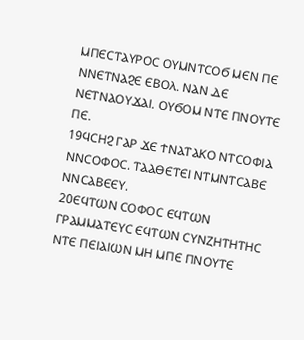ⲘⲠⲈⲤⲦⲀⲨⲢⲞⲤ ⲞⲨⲘⲚⲦⲤⲞϬ ⲘⲈⲚ ⲠⲈ ⲚⲚⲈⲦⲚⲀϨⲈ ⲈⲂⲞⲖ. ⲚⲀⲚ ⲆⲈ ⲚⲈⲦⲚⲀⲞⲨϪⲀⲒ. ⲞⲨϬⲞⲘ ⲚⲦⲈ ⲠⲚⲞⲨⲦⲈ ⲠⲈ.
19ϤⲤⲎϨ ⲄⲀⲢ ϪⲈ ϮⲚⲀⲦⲀⲔⲞ ⲚⲦⲤⲞⲪⲒⲀ ⲚⲚⲤⲞⲪⲞⲤ. ⲦⲀⲀⲐⲈⲦⲈⲒ ⲚⲦⲘⲚⲦⲤⲀⲂⲈ ⲚⲚⲤⲀⲂⲈⲈⲨ.
20ⲈϤⲦⲰⲚ ⲤⲞⲪⲞⲤ ⲈϤⲦⲰⲚ ⲄⲢⲀⲘⲘⲀⲦⲈⲨⲤ ⲈϤⲦⲰⲚ ⲤⲨⲚⲌⲎⲦⲎⲦⲎⲤ ⲚⲦⲈ ⲠⲈⲒⲀⲒⲰⲚ ⲘⲎ ⲘⲠⲈ ⲠⲚⲞⲨⲦⲈ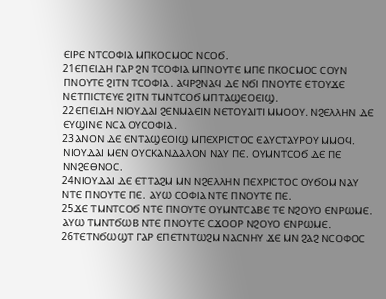ⲈⲒⲢⲈ ⲚⲦⲤⲞⲪⲒⲀ ⲘⲠⲔⲞⲤⲘⲞⲤ ⲚⲤⲞϬ.
21ⲈⲠⲈⲒⲆⲎ ⲄⲀⲢ ϨⲚ ⲦⲤⲞⲪⲒⲀ ⲘⲠⲚⲞⲨⲦⲈ ⲘⲠⲈ ⲠⲔⲞⲤⲘⲞⲤ ⲤⲞⲨⲚ ⲠⲚⲞⲨⲦⲈ ϨⲒⲦⲚ ⲦⲤⲞⲪⲒⲀ. ⲀϤⲢϨⲚⲀϤ ⲆⲈ ⲚϬⲒ ⲠⲚⲞⲨⲦⲈ ⲈⲦⲞⲨϪⲈ ⲚⲈⲦⲠⲒⲤⲦⲈⲨⲈ ϨⲒⲦⲚ ⲦⲘⲚⲦⲤⲞϬ ⲘⲠⲦⲀϢⲈⲞⲈⲒϢ.
22ⲈⲠⲈⲒⲆⲎ ⲚⲒⲞⲨⲆⲀⲒ ϨⲈⲚⲘⲀⲈⲒⲚ ⲚⲈⲦⲞⲨⲀⲒⲦⲒ ⲘⲘⲞⲞⲨ. ⲚϨⲈⲖⲖⲎⲚ ⲆⲈ ⲈⲨϢⲒⲚⲈ ⲚⲤⲀ ⲞⲨⲤⲞⲪⲒⲀ.
23ⲀⲚⲞⲚ ⲆⲈ ⲈⲚⲦⲀϢⲈⲞⲒϢ ⲘⲠⲈⲬⲢⲒⲤⲦⲞⲤ ⲈⲀⲨⲤⲦⲀⲨⲢⲞⲨ ⲘⲘⲞϤ. ⲚⲒⲞⲨⲆⲀⲒ ⲘⲈⲚ ⲞⲨⲤⲔⲀⲚⲆⲀⲖⲞⲚ ⲚⲀⲨ ⲠⲈ. ⲞⲨⲘⲚⲦⲤⲞϬ ⲆⲈ ⲠⲈ ⲚⲚϨⲈⲐⲚⲞⲤ.
24ⲚⲒⲞⲨⲆⲀⲒ ⲆⲈ ⲈⲦⲦⲀϨⲘ ⲘⲚ ⲚϨⲈⲖⲖⲎⲚ ⲠⲈⲬⲢⲒⲤⲦⲞⲤ ⲞⲨϬⲞⲘ ⲚⲀⲨ ⲚⲦⲈ ⲠⲚⲞⲨⲦⲈ ⲠⲈ. ⲀⲨⲰ ⲤⲞⲪⲒⲀ ⲚⲦⲈ ⲠⲚⲞⲨⲦⲈ ⲠⲈ.
25ϪⲈ ⲦⲘⲚⲦⲤⲞϬ ⲚⲦⲈ ⲠⲚⲞⲨⲦⲈ ⲞⲨⲘⲚⲦⲤⲀⲂⲈ ⲦⲈ ⲚϨⲞⲨⲞ ⲈⲚⲢⲰⲘⲈ. ⲀⲨⲰ ⲦⲘⲚⲦϬⲰⲂ ⲚⲦⲈ ⲠⲚⲞⲨⲦⲈ ⲤϪⲞⲞⲢ ⲚϨⲞⲨⲞ ⲈⲚⲢⲰⲘⲈ.
26ⲦⲈⲦⲚϬⲰϢⲦ ⲄⲀⲢ ⲈⲠⲈⲦⲚⲦⲰϨⲘ ⲚⲀⲤⲚⲎⲨ ϪⲈ ⲘⲚ ϨⲀϨ ⲚⲤⲞⲪⲞⲤ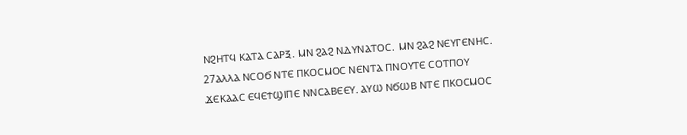ⲚϨⲎⲦϤ ⲔⲀⲦⲀ ⲤⲀⲢⲜ. ⲘⲚ ϨⲀϨ ⲚⲆⲨⲚⲀⲦⲞⲤ. ⲘⲚ ϨⲀϨ ⲚⲈⲨⲄⲈⲚⲎⲤ.
27ⲀⲖⲖⲀ ⲚⲤⲞϬ ⲚⲦⲈ ⲠⲔⲞⲤⲘⲞⲤ ⲚⲈⲚⲦⲀ ⲠⲚⲞⲨⲦⲈ ⲤⲞⲦⲠⲞⲨ ϪⲈⲔⲀⲀⲤ ⲈϤⲈϮϢⲒⲠⲈ ⲚⲚⲤⲀⲂⲈⲈⲨ. ⲀⲨⲰ ⲚϬⲰⲂ ⲚⲦⲈ ⲠⲔⲞⲤⲘⲞⲤ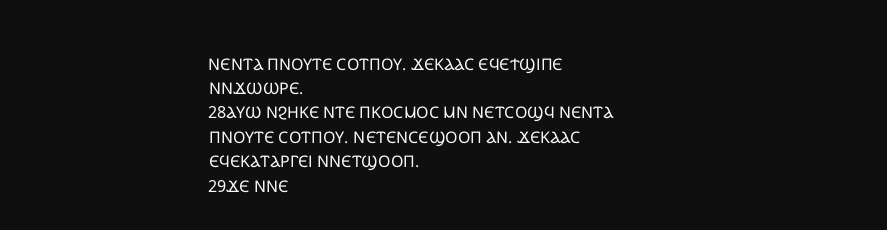ⲚⲈⲚⲦⲀ ⲠⲚⲞⲨⲦⲈ ⲤⲞⲦⲠⲞⲨ. ϪⲈⲔⲀⲀⲤ ⲈϤⲈϮϢⲒⲠⲈ ⲚⲚϪⲰⲰⲢⲈ.
28ⲀⲨⲰ ⲚϨⲎⲔⲈ ⲚⲦⲈ ⲠⲔⲞⲤⲘⲞⲤ ⲘⲚ ⲚⲈⲦⲤⲞϢϤ ⲚⲈⲚⲦⲀ ⲠⲚⲞⲨⲦⲈ ⲤⲞⲦⲠⲞⲨ. ⲚⲈⲦⲈⲚⲤⲈϢⲞⲞⲠ ⲀⲚ. ϪⲈⲔⲀⲀⲤ ⲈϤⲈⲔⲀⲦⲀⲢⲄⲈⲒ ⲚⲚⲈⲦϢⲞⲞⲠ.
29ϪⲈ ⲚⲚⲈ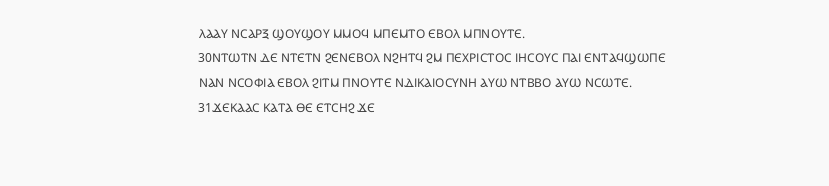ⲖⲀⲀⲨ ⲚⲤⲀⲢⲜ ϢⲞⲨϢⲞⲨ ⲘⲘⲞϤ ⲘⲠⲈⲘⲦⲞ ⲈⲂⲞⲖ ⲘⲠⲚⲞⲨⲦⲈ.
30ⲚⲦⲰⲦⲚ ⲆⲈ ⲚⲦⲈⲦⲚ ϨⲈⲚⲈⲂⲞⲖ ⲚϨⲎⲦϤ ϨⲘ ⲠⲈⲬⲢⲒⲤⲦⲞⲤ ⲒⲎⲤⲞⲨⲤ ⲠⲀⲒ ⲈⲚⲦⲀϤϢⲰⲠⲈ ⲚⲀⲚ ⲚⲤⲞⲪⲒⲀ ⲈⲂⲞⲖ ϨⲒⲦⲘ ⲠⲚⲞⲨⲦⲈ ⲚⲆⲒⲔⲀⲒⲞⲤⲨⲚⲎ ⲀⲨⲰ ⲚⲦⲂⲂⲞ ⲀⲨⲰ ⲚⲤⲰⲦⲈ.
31ϪⲈⲔⲀⲀⲤ ⲔⲀⲦⲀ ⲐⲈ ⲈⲦⲤⲎϨ ϪⲈ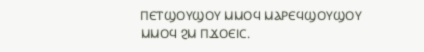ⲠⲈⲦϢⲞⲨϢⲞⲨ ⲘⲘⲞϤ ⲘⲀⲢⲈϤϢⲞⲨϢⲞⲨ ⲘⲘⲞϤ ϨⲘ ⲠϪⲞⲈⲒⲤ.